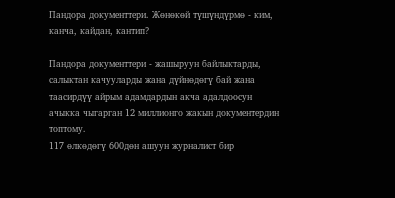Пандора документтери. Жөнөкөй түшүндүрмө - ким, канча, кайдан, кантип?

Пандора документтери - жашыруун байлыктарды, салыктан качууларды жана дүйнөдөгү бай жана таасирдүү айрым адамдардын акча адалдоосун ачыкка чыгарган 12 миллионго жакын документердин топтому.
117 өлкөдөгү 600дөн ашуун журналист бир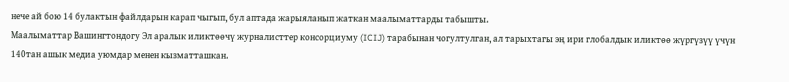нече ай бою 14 булактын файлдарын карап чыгып, бул аптада жарыяланып жаткан маалыматтарды табышты.
Маалыматтар Вашингтондогу Эл аралык иликтөөчү журналисттер консорциуму (ICIJ) тарабынан чогултулган, ал тарыхтагы эң ири глобалдык иликтөө жүргүзүү үчүн 140тан ашык медиа уюмдар менен кызматташкан.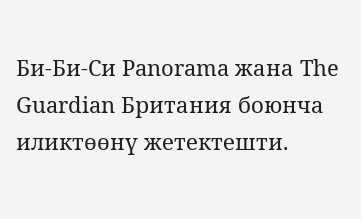Би-Би-Си Panorama жана The Guardian Британия боюнча иликтөөнү жетектешти.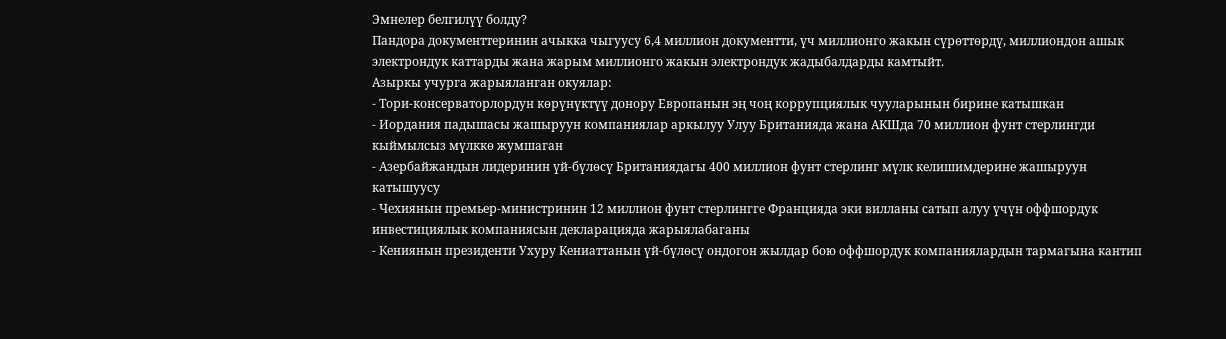Эмнелер белгилүү болду?
Пандора документтеринин ачыкка чыгуусу 6,4 миллион документти, үч миллионго жакын сүрөттөрдү, миллиондон ашык электрондук каттарды жана жарым миллионго жакын электрондук жадыбалдарды камтыйт.
Азыркы учурга жарыяланган окуялар:
- Тори-консерваторлордун көрүнүктүү донору Европанын эң чоң коррупциялык чууларынын бирине катышкан
- Иордания падышасы жашыруун компаниялар аркылуу Улуу Британияда жана АКШда 70 миллион фунт стерлингди кыймылсыз мүлккө жумшаган
- Азербайжандын лидеринин үй-бүлөсү Британиядагы 400 миллион фунт стерлинг мүлк келишимдерине жашыруун катышуусу
- Чехиянын премьер-министринин 12 миллион фунт стерлингге Францияда эки вилланы сатып алуу үчүн оффшордук инвестициялык компаниясын декларацияда жарыялабаганы
- Кениянын президенти Ухуру Кениаттанын үй-бүлөсү ондогон жылдар бою оффшордук компаниялардын тармагына кантип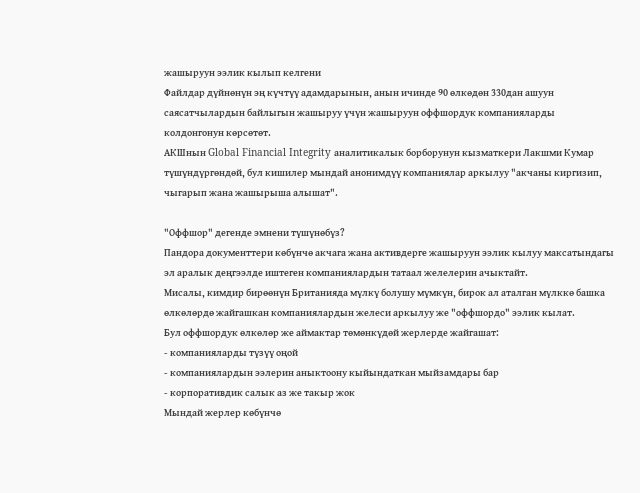жашыруун ээлик кылып келгени
Файлдар дүйнөнүн эң күчтүү адамдарынын, анын ичинде 90 өлкөдөн 330дан ашуун саясатчылардын байлыгын жашыруу үчүн жашыруун оффшордук компанияларды колдонгонун көрсөтөт.
АКШнын Global Financial Integrity аналитикалык борборунун кызматкери Лакшми Кумар түшүндүргөндөй, бул кишилер мындай анонимдүү компаниялар аркылуу "акчаны киргизип, чыгарып жана жашырыша алышат".

"Оффшор" дегенде эмнени түшүнөбүз?
Пандора документтери көбүнчө акчага жана активдерге жашыруун ээлик кылуу максатындагы эл аралык деңгээлде иштеген компаниялардын татаал желелерин ачыктайт.
Мисалы, кимдир бирөөнүн Британияда мүлкү болушу мүмкүн, бирок ал аталган мүлккө башка өлкөлөрдө жайгашкан компаниялардын желеси аркылуу же "оффшордо" ээлик кылат.
Бул оффшордук өлкөлөр же аймактар төмөнкүдөй жерлерде жайгашат:
- компанияларды түзүү оңой
- компаниялардын ээлерин аныктоону кыйындаткан мыйзамдары бар
- корпоративдик салык аз же такыр жок
Мындай жерлер көбүнчө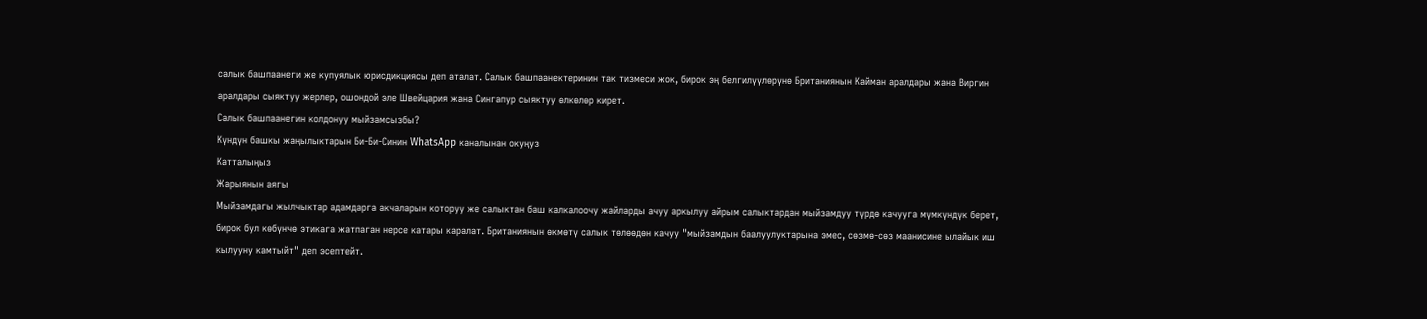салык башпаанеги же купуялык юрисдикциясы деп аталат. Салык башпаанектеринин так тизмеси жок, бирок эң белгилүүлөрүнө Британиянын Кайман аралдары жана Виргин аралдары сыяктуу жерлер, ошондой эле Швейцария жана Сингапур сыяктуу өлкөлөр кирет.
Салык башпаанегин колдонуу мыйзамсызбы?
Күндүн башкы жаңылыктарын Би-Би-Синин WhatsApp каналынан окуңуз
Катталыңыз
Жарыянын аягы
Мыйзамдагы жылчыктар адамдарга акчаларын которуу же салыктан баш калкалоочу жайларды ачуу аркылуу айрым салыктардан мыйзамдуу түрдө качууга мүмкүндүк берет, бирок бул көбүнчө этикага жатпаган нерсе катары каралат. Британиянын өкмөтү салык төлөөдөн качуу "мыйзамдын баалуулуктарына эмес, сөзмө-сөз маанисине ылайык иш кылууну камтыйт" деп эсептейт.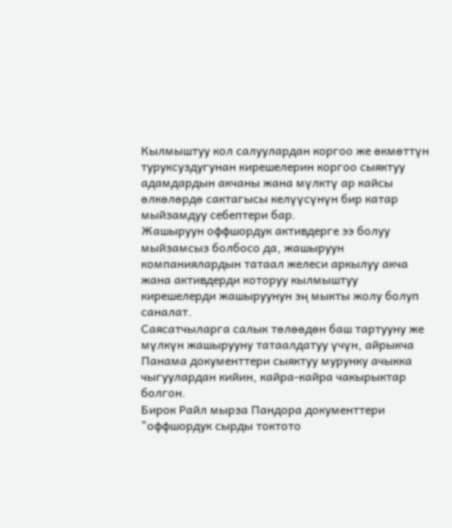Кылмыштуу кол салуулардан коргоо же өкмөттүн туруксуздугунан кирешелерин коргоо сыяктуу адамдардын акчаны жана мүлктү ар кайсы өлкөлөрдө сактагысы келүүсүнүн бир катар мыйзамдуу себептери бар.
Жашыруун оффшордук активдерге ээ болуу мыйзамсыз болбосо да, жашыруун компаниялардын татаал желеси аркылуу акча жана активдерди которуу кылмыштуу кирешелерди жашыруунун эң мыкты жолу болуп саналат.
Саясатчыларга салык төлөөдөн баш тартууну же мүлкүн жашырууну татаалдатуу үчүн, айрыкча Панама документтери сыяктуу мурунку ачыкка чыгуулардан кийин, кайра-кайра чакырыктар болгон.
Бирок Райл мырза Пандора документтери "оффшордук сырды токтото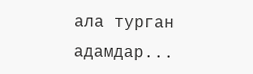ала турган адамдар...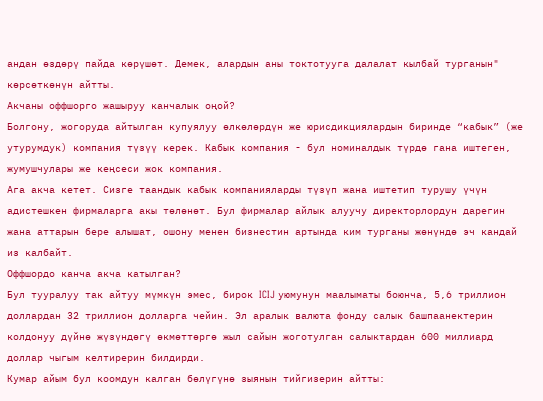андан өздөрү пайда көрүшөт. Демек, алардын аны токтотууга далалат кылбай турганын" көрсөткөнүн айтты.
Акчаны оффшорго жашыруу канчалык оңой?
Болгону, жогоруда айтылган купуялуу өлкөлөрдүн же юрисдикциялардын биринде “кабык” (же утурумдук) компания түзүү керек. Кабык компания - бул номиналдык түрдө гана иштеген, жумушчулары же кеңсеси жок компания.
Ага акча кетет. Сизге таандык кабык компанияларды түзүп жана иштетип турушу үчүн адистешкен фирмаларга акы төлөнөт. Бул фирмалар айлык алуучу директорлордун дарегин жана аттарын бере алышат, ошону менен бизнестин артында ким турганы жөнүндө эч кандай из калбайт.
Оффшордо канча акча катылган?
Бул тууралуу так айтуу мүмкүн эмес, бирок ICIJ уюмунун маалыматы боюнча, 5,6 триллион доллардан 32 триллион долларга чейин. Эл аралык валюта фонду салык башпаанектерин колдонуу дүйнө жүзүндөгү өкмөттөргө жыл сайын жоготулган салыктардан 600 миллиард доллар чыгым келтирерин билдирди.
Кумар айым бул коомдун калган бөлүгүнө зыянын тийгизерин айтты: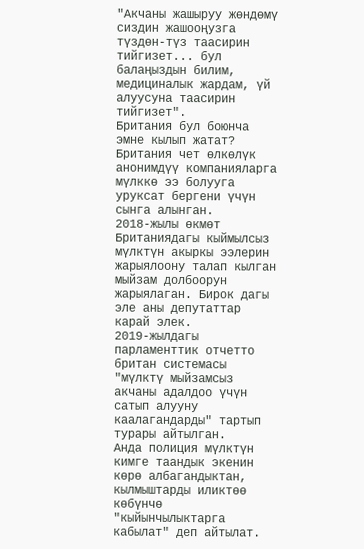"Акчаны жашыруу жөндөмү сиздин жашооңузга түздөн-түз таасирин тийгизет... бул балаңыздын билим, медициналык жардам, үй алуусуна таасирин тийгизет".
Британия бул боюнча эмне кылып жатат?
Британия чет өлкөлүк анонимдүү компанияларга мүлккө ээ болууга уруксат бергени үчүн сынга алынган.
2018-жылы өкмөт Британиядагы кыймылсыз мүлктүн акыркы ээлерин жарыялоону талап кылган мыйзам долбоорун жарыялаган. Бирок дагы эле аны депутаттар карай элек.
2019-жылдагы парламенттик отчетто британ системасы "мүлктү мыйзамсыз акчаны адалдоо үчүн сатып алууну каалагандарды" тартып турары айтылган.
Анда полиция мүлктүн кимге таандык экенин көрө албагандыктан, кылмыштарды иликтөө көбүнчө "кыйынчылыктарга кабылат" деп айтылат.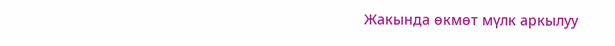Жакында өкмөт мүлк аркылуу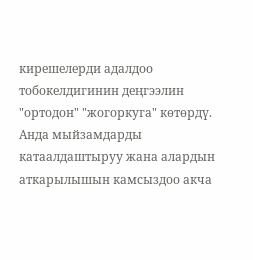кирешелерди адалдоо тобокелдигинин деңгээлин "ортодон" "жогоркуга" көтөрдү.
Анда мыйзамдарды катаалдаштыруу жана алардын аткарылышын камсыздоо акча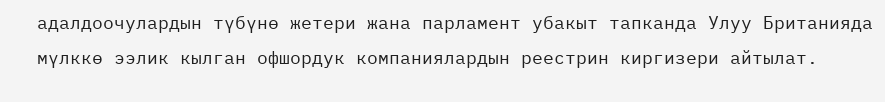адалдоочулардын түбүнө жетери жана парламент убакыт тапканда Улуу Британияда мүлккө ээлик кылган офшордук компаниялардын реестрин киргизери айтылат.